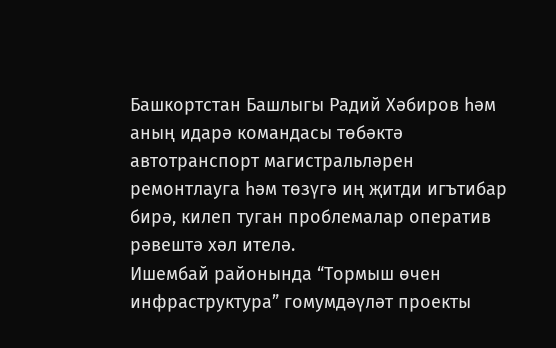Башкортстан Башлыгы Радий Хәбиров һәм аның идарә командасы төбәктә автотранспорт магистральләрен ремонтлауга һәм төзүгә иң җитди игътибар бирә, килеп туган проблемалар оператив рәвештә хәл ителә.
Ишембай районында “Тормыш өчен инфраструктура” гомумдәүләт проекты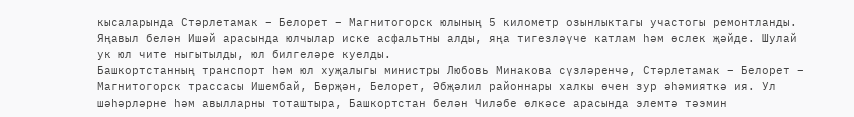кысаларында Стәрлетамак – Белорет – Магнитогорск юлының 5 километр озынлыктагы участогы ремонтланды. Яңавыл белән Ишәй арасында юлчылар иске асфальтны алды, яңа тигезләүче катлам һәм өслек җәйде. Шулай ук юл чите ныгытылды, юл билгеләре куелды.
Башкортстанның транспорт һәм юл хуҗалыгы министры Любовь Минакова сүзләренчә, Стәрлетамак – Белорет – Магнитогорск трассасы Ишембай, Бөрҗән, Белорет, Әбҗәлил районнары халкы өчен зур әһәмияткә ия. Ул шәһәрләрне һәм авылларны тоташтыра, Башкортстан белән Чиләбе өлкәсе арасында элемтә тәэмин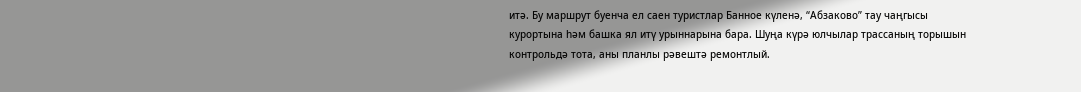итә. Бу маршрут буенча ел саен туристлар Банное күленә, “Абзаково” тау чаңгысы курортына һәм башка ял итү урыннарына бара. Шуңа күрә юлчылар трассаның торышын контрольдә тота, аны планлы рәвештә ремонтлый.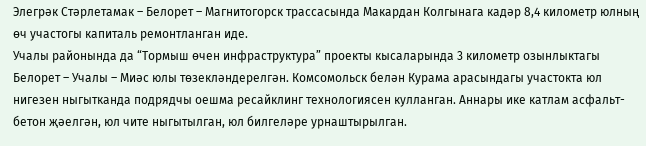Элегрәк Стәрлетамак – Белорет – Магнитогорск трассасында Макардан Колгынага кадәр 8,4 километр юлның өч участогы капиталь ремонтланган иде.
Учалы районында да “Тормыш өчен инфраструктура” проекты кысаларында 3 километр озынлыктагы Белорет – Учалы – Миәс юлы төзекләндерелгән. Комсомольск белән Курама арасындагы участокта юл нигезен ныгытканда подрядчы оешма ресайклинг технологиясен кулланган. Аннары ике катлам асфальт-бетон җәелгән, юл чите ныгытылган, юл билгеләре урнаштырылган.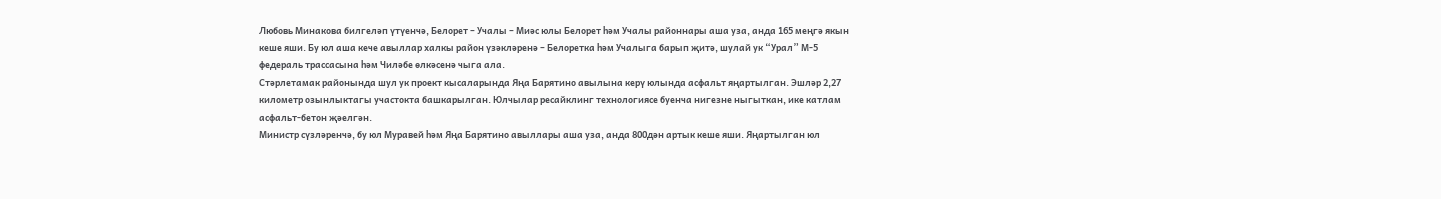Любовь Минакова билгеләп үтүенчә, Белорет – Учалы – Миәс юлы Белорет һәм Учалы районнары аша уза, анда 165 меңгә якын кеше яши. Бу юл аша кече авыллар халкы район үзәкләренә – Белоретка һәм Учалыга барып җитә, шулай ук “Урал” М-5 федераль трассасына һәм Чиләбе өлкәсенә чыга ала.
Стәрлетамак районында шул ук проект кысаларында Яңа Барятино авылына керү юлында асфальт яңартылган. Эшләр 2,27 километр озынлыктагы участокта башкарылган. Юлчылар ресайклинг технологиясе буенча нигезне ныгыткан, ике катлам асфальт-бетон җәелгән.
Министр сүзләренчә, бу юл Муравей һәм Яңа Барятино авыллары аша уза, анда 800дән артык кеше яши. Яңартылган юл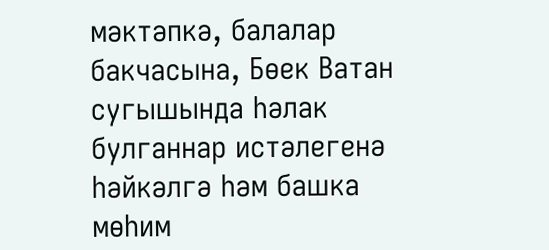мәктәпкә, балалар бакчасына, Бөек Ватан сугышында һәлак булганнар истәлегенә һәйкәлгә һәм башка мөһим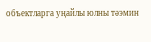объектларга уңайлы юлны тәэмин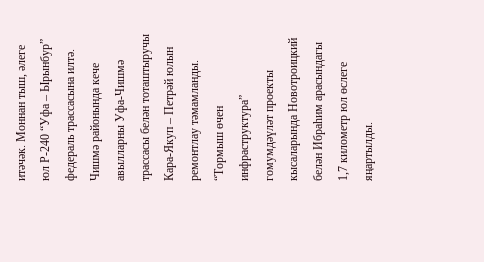итәчәк. Моннан тыш, әлеге юл Р-240 “Уфа – Ырынбур” федераль трассасына илтә.
Чишмә районында кече авылларны Уфа-Чишмә трассасы белән тоташтыручы Кара-Якуп – Петрәй юлын ремонтлау тәмамланды. “Тормыш өчен инфраструктура” гомумдәүләт проекты кысаларында Новотроицкий белән Ибраһим арасындагы 1,7 километр юл өслеге яңартылды.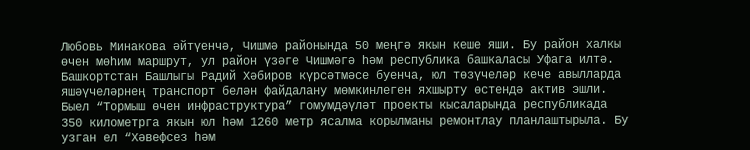Любовь Минакова әйтүенчә, Чишмә районында 50 меңгә якын кеше яши. Бу район халкы өчен мөһим маршрут, ул район үзәге Чишмәгә һәм республика башкаласы Уфага илтә.
Башкортстан Башлыгы Радий Хәбиров күрсәтмәсе буенча, юл төзүчеләр кече авылларда яшәүчеләрнең транспорт белән файдалану мөмкинлеген яхшырту өстендә актив эшли.
Быел “Тормыш өчен инфраструктура” гомумдәүләт проекты кысаларында республикада 350 километрга якын юл һәм 1260 метр ясалма корылманы ремонтлау планлаштырыла. Бу узган ел “Хәвефсез һәм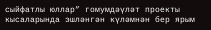сыйфатлы юллар” гомумдәүләт проекты кысаларында эшләнгән күләмнән бер ярым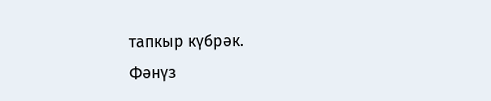тапкыр күбрәк.
Фәнүз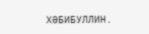ХӘБИБУЛЛИН.